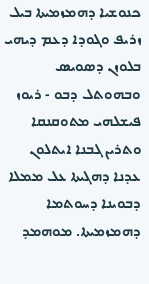ܟܢܘܫܝܐ ܕܗܡܙܡܝܬܐ ܒܝܠ ܙܪܝܦ ܘܓܘܕܐ ܕܥܡ ܕܝܗܝ ܒܠܘܙܢ ܕܣܘܝܣ ܘܒܗܘܬܠ ܕܒܘ - ܪܝܘܙ ܦܝܫܠܗܝ ܡܬܘܩܢܩܐ ܘܬܪܝܢ ܓܒܢܐ ܐܝܬܠܘܢ ܥܕܢܐ ܕܗܓܝܬܐ ܥܠ ܡܡܠܐ ܕܒܘܝܢܐ ܕܚܘܬܡܐ ܕܗܡܙܡܝܬܐ. ܡܘܗܡܕ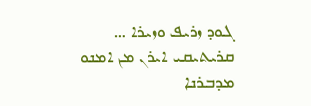ܓܘܕ ܙܪܝܦ ܘܙܝܪܐ …
ܩܪܝܬܝܩܝ ܐܝܪܢ ܡܢ ܐܡܢܘ ܡܕܒܪܢܐ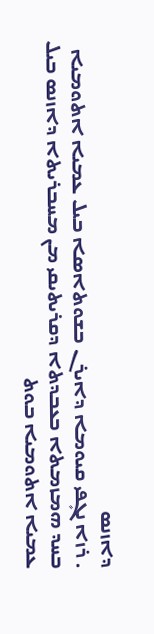ܕܐܙܢܣ
. ܪܙܐ ܢܓܻܦܝ ܩܝܘܡܐ ܕܐܝܪܢ ܒܫܘܬܐܣܐ ܒܝܠ ܥܡܝܐ ܐܬܘܡܝܐ ܒܚܕ ܗܡܙܡܬܐ ܒܥܒܕܬܐ ܕܩܪܝܬܝܩܝ ܡܢ ܡܚܒܪܝܬܐ ܕܐܙܢܣ ܒܝܠ ܥܡܝܐ ܐܬܘܡܝܐ ܒܘܬ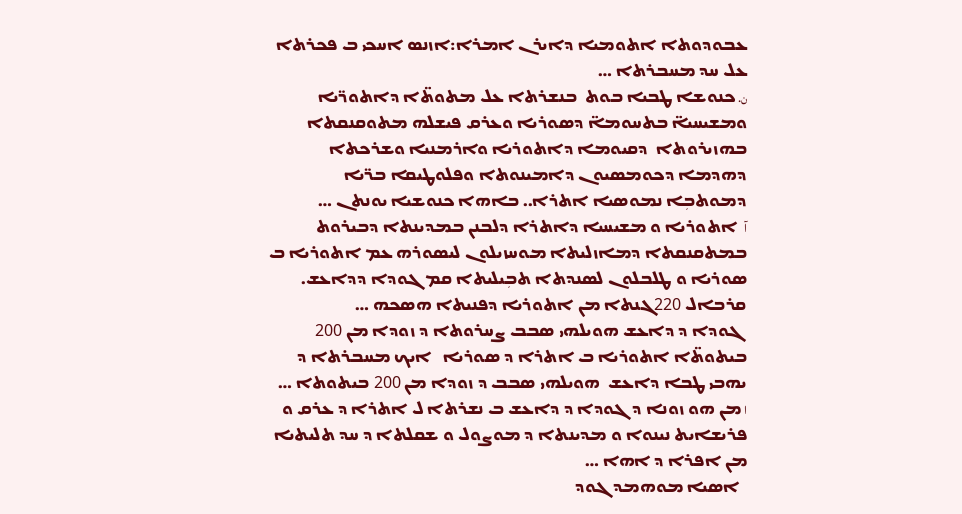ܥܒܘܕܘܬܐ ܐܬܘܡܝܐ ܕܐܝܪܢ ܐܡܪܐ:ܐܙܢܣ ܐܚܟܝ ܒ ܦܟܪܬܐ ܥܠ ܚܕ ܡܚܒܪܬܐ …
ن. ܟܢܘܫܐ ܛܒܝܐ ܒܘܬ  ܒܢܫܪܬܐ ܥܠ ܡܬܘܬ̈ܐ ܕܐܬܘܪ̈ܝܐ ܘܡܫܝܚܝܐ̈ ܒܬܚܘܡܐ̈ ܕܣܘܪܝܐ ܘܥܪܩ ܦܝܫܠܗ ܡܬܘܩܢܩܬܐ ܒܗܙܝܪܘܬܐ  ܕܩܝܘܡܐ ܕܐܬܘܪܝܐ ܘܐܪܡܢܝܐ ܘܫܪܟܬܐ ܕܗܕܡܐ ܕܟܘܡܣܝܘܢ ܕܐܡܝܢܘܬܐ ܘܦܠܘܛܝܩܐ ܒܪ̈ܝܐ ܕܡܘܬܒܼܐ ܢܡܘܣܝܐ ܐܬܪܐ.. ܒܐܗܐ ܟܢܘܫܝܐ ܝܘܢܬܢ …
آ   ܐܬܘܪܝܐ ܘ ܡܫܝܚܝܐ ܕܐܬܪܐ ܕܠܒܢܢ ܒܡܕܝܢܬܐ ܕܒܝܪܘܬ ܒܡܬܩܢܩܬܐ ܕܡܐܙܠܝܬܐ ܡܘܚܙܝܠܘܢ ܠܝܣܘܪܗ ܥܡ ܐܬܘܪܝܐ ܒ ܣܘܪܝܐ ܘ ܛܠܒܠܘܢ ܠܣܢܕܬܐ ܬܒܼܝܠܝܬܐ ܩܡ ܓܘܕܐ ܕܕܐܥܫ.  ܩܪܒܐܠ 220ܓܢܬܐ ܡܢ ܐܬܘܪܝܐ ܕܦܢܝܬܐ ܗܣܟܗ …
 ܓܘܕܐ ܕ ܕܐܥܫ ܗܘܝܠܗܝ ܣܒܒ ܨܚܪܘܬܐ ܕ ܙܘܕܐ ܡܢ 200 ܒܝܬܘܬ̈ܐ ܐܬܘܪܝܐ ܒ ܐܬܪܐ ܕ ܣܘܪܝܐ   ܐܝܟ ܡܚܒܪܬܐ ܕ ܝܗܒܝ ܛܒܐ ܕܐܥܫ  ܗܘܝܠܗܝ ܣܒܒ ܕ ܙܘܕܐ ܡܢ 200 ܒܝܬܘܬܐ …
ا ܡܢ ܗܘ ܙܘܢܐ ܕ ܓܘܕܐ ܕ ܕܐܥܫ ܒ ܢܫܪܬܐ ܠ ܐܬܪܐ ܕ ܥܪܩ ܘ ܦܪܝܫܐܝܬ ܢܝܢܘܐ ܘ ܡܕܝܢܬܐ ܕ ܡܘܨܘܠ ܘ ܫܩܠܬܐ ܕ ܚܕ ܬܠܝܬܝܐ ܡܢ ܐܦܪܐ ܕ ܐܗܐ …
  ܐܣܝܐ ܡܘܗܡܕ ܓܘܕ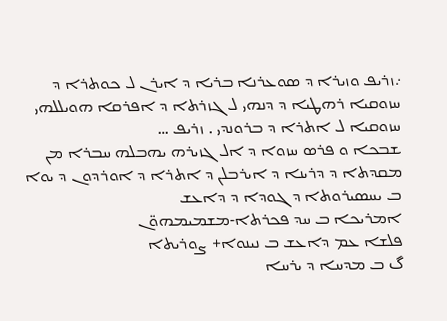܇ܙܪܝܦ ܘܙܝܪܐ ܕ ܣܘܥܪܢܐ ܒܪܝܐ ܕ ܐܝܪܢ ܠ ܟܘܬܪܐ ܕ ܚܙܘܩܝܐ ܪܗܛܝܐ ܕ ܕܢܗܝ ܠ ܓܙܪܬܐ ܕ ܐܦܪܩܐ ܗܘܝܠܠܗܝ  ܚܙܘܩܝܐ ܠ ܐܬܪܐ ܕ ܒܪܘܢܕܝ . ܙܪܝܦ …
ܫܒܟܐ ܘ ܦܪܣ ܚܙܘܐ ܕ ܐܠ ܓܙܝܪܗ ܝܗܒܠܗ ܚܒܪܐ ܡܢ ܡܩܕܬܐ ܕ ܕܪܝܢܐ ܕ ܐܝܪܒܠܢ ܕ ܐܬܪܐ ܕ ܐܘܪܕܘܢ ܕ ܝܘܐ ܒ ܝܚܣܝܪܘܬܐ ܕ ܓܘܕܐ ܕ ܕܐܥܫ
ܐܡܪܝܟܐ ܒ ܚܕ ܦܟܪܬܐ-ܡܫܡܝܡܗܘ̈ܢ
ܦܠܫܐ ܥܡ ܕܐܥܫ ܒ ܢܝܢܘܐ+ ܨܘܪܝܬܐ
گ ܒ ܡܕܚܐ ܕ ܝܪܚܐ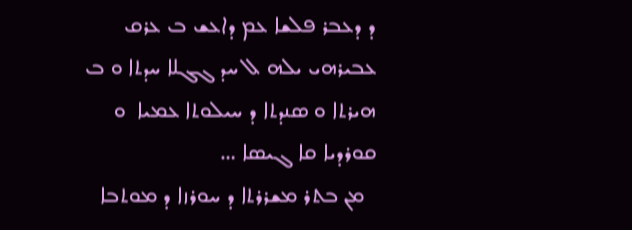ܕ ܕܥܒܪ ܦܠܫܐ ܥܡ ܕܐܥܫ ܒ ܥܪܩ ܥܒܝܪܗܝ ܝܠܗ ܠ ܚܕ ܓܓܠܐ ܚܕܬܐ ܘ ܒ ܗܝܪܬܐ ܘ ܣܢܕܬܐ ܕ ܚܝܠܘܬܐ ܥܡܝܐ  ܘ ܩܘܪܕܝܐ ܩܐ ܓܝܣܐ …
  ܡܢ ܒܬܪ ܡܫܪܪܬܐ ܕ ܚܘܪܙܐ ܕ ܡܘܬܒܐ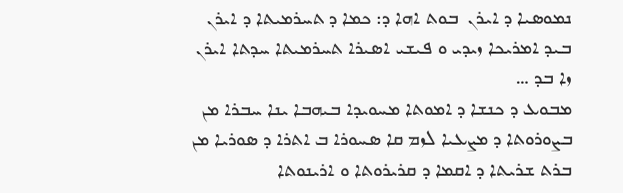ܢܡܘܣܝܐ ܕ ܐܝܪܢ  ܒܘܬ ܐܗܐ ܕ: ܟܡܐ ܕ ܬܚܪܡܝܬܐ ܕ ܐܝܪܢ ܒܝܕ ܐܡܪܝܟܐ ܙܝܕܝ ܘ ܦܝܫܝ ܐܣܝܪܐ ܬܚܪܡܝܬܐ ܚܕܬܐ ܐܝܪܢ ܙܐ ܒܕ …
ܡܒܘܥ ܕ ܟܢܫܐ ܕ ܐܡܘܬܐ ܡܚܘܝܕܐ ܒܝܗܒܐ ܝܢܐ ܚܒܪܐ ܡܢ ܒܨܘܪܘܬܐ ܕ ܡܨܥܝܐ ܠܙܡ ܩܐ ܣܚܘܪܐ ܒ ܐܬܪܐ ܕ ܣܘܪܝܐ ܡܢ ܒܪܬ ܫܪܝܬܐ ܕ ܐܩܡܐ ܕ ܩܪܝܪܘܬܐ ܘ ܐܪܝܢܘܬܐ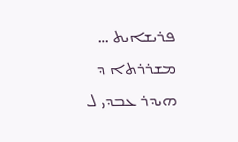ܦܪܝܫܐܝܬ …
ܡܫܪܪܬܐ ܕ ܗܝܕܪ ܥܒܕܝ ܠ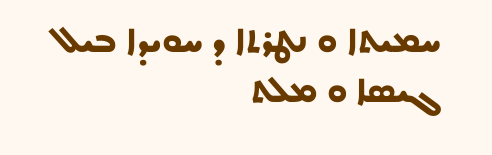ܚܡܝܬܐ ܘ ܢܛܪܬܐ ܕ ܚܘܝܕܐ ܒܝܠ ܓܝܣܐ ܘ ܡܠܬ